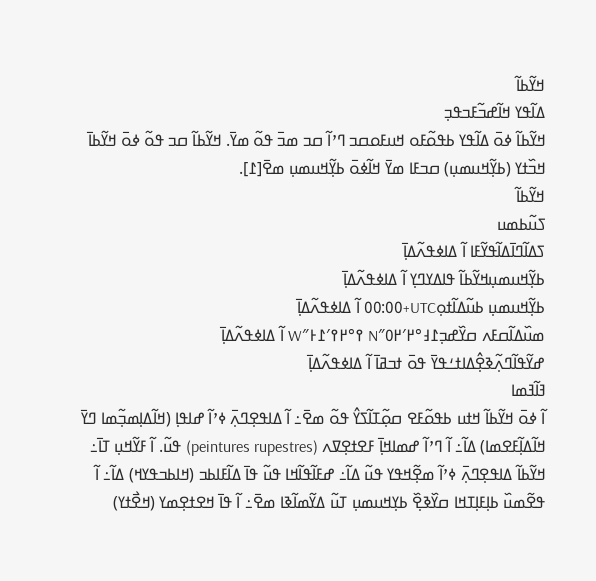ߞߌ߬ߕߊ߬
ߡߊ߬ߟߌ ߞߊ߬ߝߏ߬ߓߏߟߏ߲
ߞߌ߬ߕߊ߬ ߦߋ߫ ߡߊ߬ߟߌ ߕߟߋ߬ߓߋ ߞߎߓߋߛߏ ߣߴߊ߬ ߛߏ ߘߏ߫ ߟߋ߬ ߘߌ߫. ߞߌ߬ߕߊ߬ ߛߏ ߟߋ߬ ߦߋ߫ ߞߌ߬ߕߊ߫ ߞߏ߰ߙߌ (ߕߌ߲߬ߞߎߘߎ߲) ߛߏߓߊ ߘߌ߫ ߞߊ߬ߦߋ߫ ߕߌ߲߬ߞߎߘߎ߲ ߘߐ߫[߁].
ߞߌ߬ߕߊ߬
ߖߎ߬ߕߘߎ
ߖߡߊ߬ߣߊ߫ߡߊ߬ߟߌ߬ߓߊ ߊ߬ ߡߊߦߟߍ߬ߡߊ߲߫
ߕߌ߲߬ߞߎߘߎ߲ߞߌ߬ߕߊ߬ ߟߊߡߌߣߌ߲ ߊ߬ ߡߊߦߟߍ߬ߡߊ߲߫
ߕߌ߲߬ߞߎߘߎ߲ ߕߎ߬ߡߊ߬ߙߋ߲UTC+߀߀:߀߀ ߊ߬ ߡߊߦߟߍ߬ߡߊ߲߫
ߘߎ߰ߡߊ߬ߛߓߍ ߛߌ߰ߝߏ߲߁߃°߂′߂߀″N ߉°߂߉′߁߅″W ߊ߬ ߡߊߦߟߍ߬ߡߊ߲߫
ߝߌ߬ߟߊ߬ߣߍ߲߬ߢߐ߲߮ߡߊߙߑߟߌ߫ ߟߋ߫ ߙߏߥߊ߫ ߊ߬ ߡߊߦߟߍ߬ߡߊ߲߫
ߔߊ߬ߔߘߊ
ߊ߬ ߦߋ߫ ߞߌ߬ߕߊ߬ ߞߙߎ ߕߟߋ߬ߓߐ ߛߋ߲߬ߠߊ߬ߖߌ߮ ߟߋ߬ ߘߐ߫߸ ߊ߬ ߡߊߟߐ߲ߣߍ߲߫ ߦߴߊ߬ ߝߊߟߊ߲ (ߞߊ߬ߡߊ߲ߘߏ߲߬ߘߊ ߣߌ߫ ߞߊ߬ߡߊ߲߬ߓߐߘߊ) ߡߊ߬߸ ߊ߬ ߣߴߊ߬ ߝߘߊߞߊ߲߫ ߓߐߙߐ߲ߜߍ (peintures rupestres) ߟߎ߬. ߊ߬ ߓߌ߬ߞߎ߲ ߠߊ߫߸ ߞߌ߬ߕߊ߬ ߡߊߟߐ߲ߣߍ߲߫ ߦߴߊ߬ ߘߐ߲߬ߞߟߌ ߟߎ߬ ߡߊ߬߸ ߝߓߊ߬ߟߊ߬ߞߊ ߟߎ߬ ߟߊ߫ ߡߊ߬ߓߊߕߏ (ߞߊߕߏߟߌߞ) ߡߊ߬߸ ߊ߬ ߟߐ߬ߘߎ߰ ߕߊ߲ߓߊ߲ߠߞߊ ߛߌ߰ߢߐ߲߰ ߕߌ߲ߞߎߘߎ߲ ߠߎ߬ ߡߌ߬ߘߊ߬ߢߊ ߘߐ߫߸ ߊ߬ ߟߊ߫ ߞߐߙߐ߲ߘߌ (ߞߐ߯ߙߌ)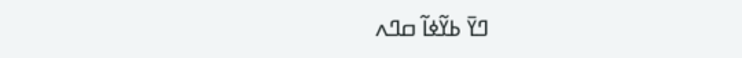ߣߌ߫ ߕߌ߬ߦߊ߬ ߛߣߍ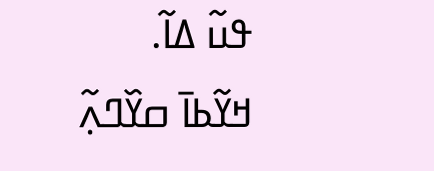ߟߎ߬ ߡߊ߬. ߞߌ߬ߕߊ߫ ߛߌ߰ߣߍ߲߬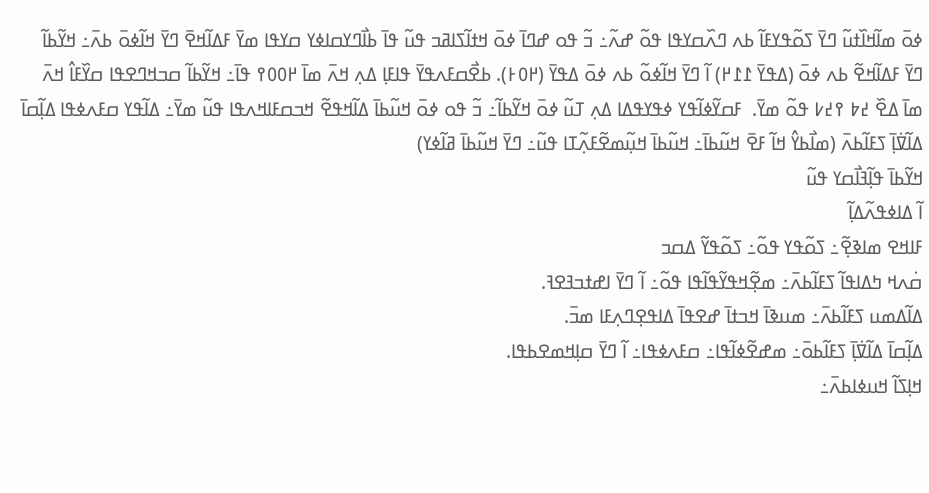ߦߋ߫ ߘߊ߬ߞߊ߰ߙߎ߬ ߣߌ߫ ߖߋ߬ߟߌߓߊ߬ ߕߍ ߣߍ߰ߛߌߟߊ ߟߋ߬ ߝߍ߬߸ ߏ߬ ߟߋ ߝߣߊ߫ ߦߋ߫ ߞߙߊ߬ߖߊߥߏ ߟߎ߬ ߟߊ߫ ߕߊ߯ߣߌߛߊߦߌ ߛߌߟߊ ߘߌ߫ ߓߡߊ߬ߞߐ߫ ߣߌ߫ ߞߊ߬ߦߋ߫ ߕߍ߫߸ ߞߌ߬ߕߊ߬ ߣߌ߫ ߓߡߊ߬ߞߐ߬ ߕߍ ߦߋ߫ (ߡߟߌ߫ ߁߁߂) ߊ߬ ߣߌ߫ ߞߊ߬ߦߋ߬ ߕߍ ߦߋ߫ ߡߟߌ߫ (߂߀߅). ߕߐ߯ߛߓߍߟߌ߫ ߟߊߓߊ߲ ߡߍ߲ ߞߍ߫ ߘߊ߫ ߂߀߀߉ ߟߊ߫߸ ߞߌ߬ߕߊ߬ ߛߏߞߣߐߟߊ ߛߌ߰ߓߊ߮ ߞߍ߫ ߘߊ߫ ߡߐ߰ ߄߈ ߉߄߇ ߟߋ߬ ߘߌ߫.  ߓߛߌ߬ߦߊ߬ߟߌ ߦߟߌߟߡߊ ߡߍ߲ ߠߎ߬ ߦߋ߫ ߞߌ߬ߕߊ߬߸ ߏ߬ ߟߋ ߦߋ߫ ߞߎ߬ߕߊ߫ ߡߊ߬ߞߟߐ߬ ߞߏߛߓߊߞߍߟߊ ߟߎ߬ ߘߌ߫߸ ߡߊ߬ߟߌ ߛߓߍߦߟߊ ߡߊ߲߬ߛߊ߫ ߡߊ߬ߜ߭ߊ߲߫ ߖߓߊ߬ߕߍ߫ (ߘߊ߯ߕߌ߮ ߞߊ߬ ߓߐ߫ ߞߎ߬ߕߊ߫߸ ߞߎ߬ߕߊ߫ ߞߎ߲߬ߘߐ߬ߓߍ߲߬ߠߊ ߟߎ߬߸ ߣߌ߫ ߞߎ߬ߕߊ߫ ߥߊ߬ߦߌ)
ߞߌ߬ߕߊ߫ ߟߊ߲߬ߔߊ߯ߛߌ ߟߎ߬
ߊ߬ ߡߊߦߟߍ߬ߡߊ߲߬
ߓߊߞߐ ߘߊߢߐ߲߬߸ ߖߋ߬ߟߌ ߟߋ߬߸ ߖߋ߬ߟߌ߬ ߡߛߏ
ߛ߭ߍߞ ߤߡߊߟߊ߬ ߖߓߊ߬ߕߍ߫߸ ߘߐ߲߬ߞߟߌ߬ߟߊ߬ߟߊ ߟߋ߬߸ ߊ߬ ߣߌ߫ ߊߝߙߏߔߐߔ.
ߡߊ߬ߡߘߎ ߖߓߊ߬ߕߍ߫߸ ߘߎߢߊ߫ ߞߏߙߊ߫ ߝߐߟߊ߫ ߡߊߟߐ߲ߣߍ߲ߓߊ ߘߏ߫.
ߡߊ߲߬ߛߊ߫ ߡߊ߬ߜ߭ߊ߲߫ ߖߓߊ߬ߕߋ߫߸ ߘߝߐ߬ߦߊ߬ߟߊ߸ ߛߓߍߦߟߊ߸ ߊ߬ ߣߌ߫ ߛߊ߲ߞߘߐߕߟߊ.
ߞߊ߲ߖߊ߬ ߞߎߦߊߕߍ߫߸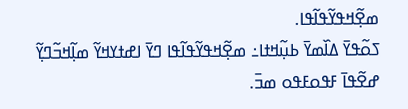ߘߐ߲߬ߞߟߌ߬ߟߊ߬ߟߊ.
ߖߋ߬ߟߌ߫ ߡߊ߰ߘߌ߫ ߕߎ߲߬ߞߙߊ߸ ߘߐ߲߬ߞߟߌ߬ߟߊ߬ߟߊ ߣߌ߫ ߊߝߙߌߞߌ߬ ߘߊ߲߬ߞߏ߬ߣߌ߲߬ ߝߐ߬ߟߊ߫ ߓߟߋߓߟߋ ߘߏ߫.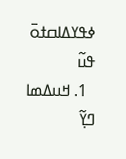ߦߟߌߡߊߛߙߋ߫ ߟߎ߬
  1. ߞߎߡߘߊ ߣߌ߲߬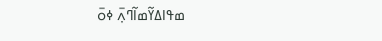ߘߟߊߡߌ߬ߘߊ߬ߣߍ߲߫ ߦߋ߫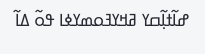ߝߊ߬ߙߊ߲߬ߛߌ ߥߞߌߔߋߘߌߦߊ ߟߋ߬ ߡߊ߬